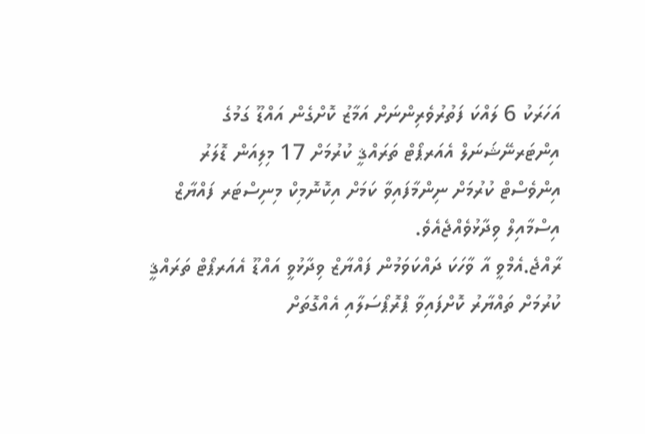އަހަރަކު 6 ލައްކަ ފަތުރުވެރިންނަށް އަމާޒު ކޮށްގެން އައްޑޫ ގަމުގެ އިންޓަރނޭޝަނަލް އެއަރޕޯޓް ތަރައްޤީ ކުރުމަށް 17 މިލިއަން ޑޮލަރު އިންވެސްޓް ކުރުމަށް ނިންމާފައިވާ ކަމަށް އިކޮނޮމިކް މިނިސްޓަރ ފައްޔާޒް އިސްމާއިލް ވިދާޅުވެއްޖެއެވެ.
ރާއްޖެ.އެމްވީ އާ ވާހަކަ ދައްކަވަމުން ފައްޔާޒް ވިދާޅުވީ އައްޑޫ އެއަރޕޯޓް ތަރައްޤީ ކުރުމަށް ތައްޔާރު ކޮށްފައިވާ ޕްރޮޕޯސަލާއި އެއްގޮތަށް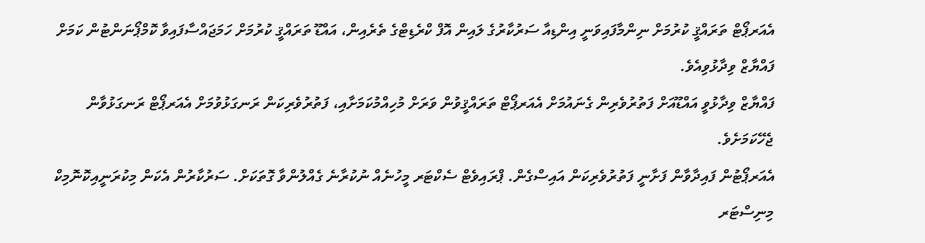އެއަރޕޯޓް ތަރައްޤީ ކުރުމަށް ނިންމާފައިވަނީ އިންޑިއާ ސަރުކާރުގެ ލައިން އޮފް ކްރެޑިޓްގެ ތެރެއިން، އައްޑޫ ތަރައްޤީ ކުރުމަށް ހަމަޖައްސާފައިވާ ކޮމްޕޯނަންޓުން ކަމަށް ފައްޔާޒް ވިދާޅުވިއެވެ.
ފައްޔާޒް ވިދާޅުވީ އައްޑޫއަށް ފަތުރުވެރިން ގެނައުމަށް އެއަރޕޯޓް ތަރައްޤީވުން ވަރަށް މުހިއްމުކަމަށާއި، ފަތުރުވެރިކަން ރަނގަޅުވުމަށް އެއަރޕޯޓް ރަނގަޅުވާން ޖެހޭކަމަށެވެ.
އެއަރޕޯޓުން ފައިދާވާން ފަށާނީ ފަތުރުވެރިކަން އައިސްގެން. ޕްރައިވެޓް ސެކްޓަރ މީހުނެއް ނުކުރާނެ ގެއްލުންވާ ގޮތަކަށް. ސަރުކާރުން އެކަން މިކުރަނީއިކޮނޮމިކް މިނިސްޓަރ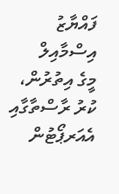ފައްޔާޒު އިސްމާއިލް
މީގެ އިތުރުން، ކުރު ރާސްތާގާއި އެއަރޕޯޓުން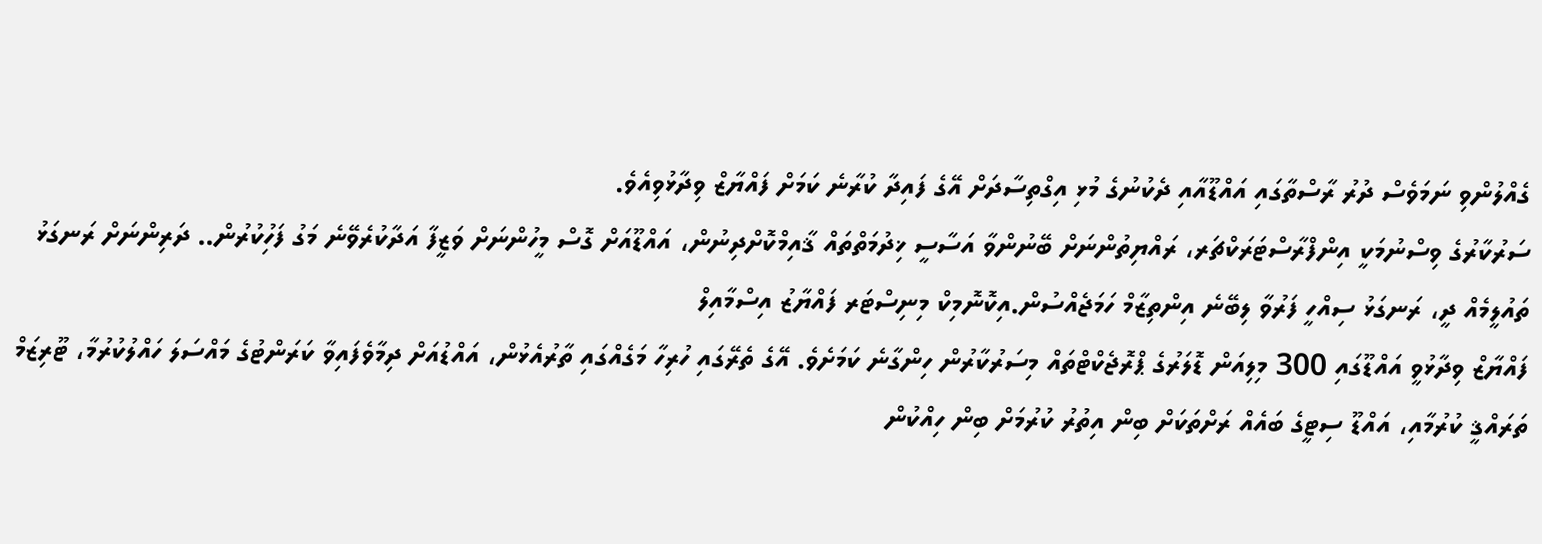ގެއްލުންވި ނަމަވެސް ދުރު ރާސްތާގައި އައްޑޫއާއި ދެކުނުގެ މުޅި އިގްތިސާދަށް އޭގެ ފައިދާ ކުރާނެ ކަމަށް ފައްޔާޒް ވިދާޅުވިއެވެ.
ސަރުކާރުގެ ވިސްނުމަކީ އިންފްރާސްޓަރަކްޗަރ، ރައްޔިތުންނަށް ބޭނުންވާ އަސާސީ ޚިދުމަތްތައް ޤާއިމްކޮށްދިނުން، އައްޑޫއަށް ގޮސް މީހުންނަށް ވަޒީފާ އަދާކުރެވޭނެ މަގު ފަހިުކުރުން.. ދަރިންނަށް ރަނގަޅު ތައުލީމެއް ދީ، ރަނގަޅު ސިއްހީ ފަރުވާ ލިބޭނެ އިންތިޒާމް ހަމަޖެއްސުން.އިކޮނޮމިކް މިނިސްޓަރ ފައްޔާޒު އިސްމާއިލް
ފައްޔާޒް ވިދާޅުވީ އައްޑޫގައި 300 މިލިއަން ޑޮލަރުގެ ޕްރޮޖެކްޓްތައް މިސަރުކާރުން ހިންގާނެ ކަމަށެވެ. އޭގެ ތެރޭގައި ހުރިހާ މަގެއްގައި ތާރުއެޅުން، އައްޑުއަށް ދިމާވެފައިވާ ކަރަންޓުގެ މައްސަލަ ހައްލުކުރުމާ، ޓޫރިޒަމް ތަރައްޤީ ކުރުމާއި، އައްޑޫ ސިޓީގެ ބައެއް ރަށްތަކަށް ބިން އިތުރު ކުރުމަށް ބިން ހިއްކުން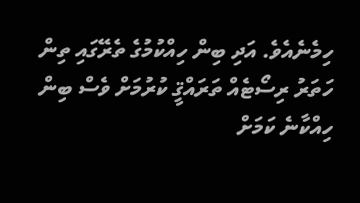ހިމެނެއެވެ. އަދި ބިން ހިއްކުމުގެ ތެރޭގައި ތިން ހަތަރު ރިސޯޓެއް ތަރައްޤީ ކުރުމަށް ވެސް ބިން ހިއްކާނެ ކަމަށް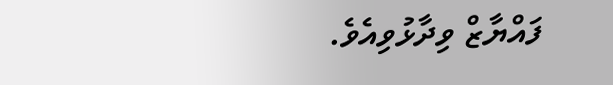ފައްޔާޒް ވިދާޅުވިއެވެ.